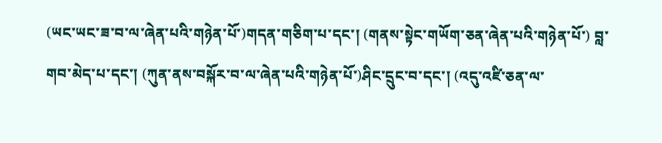(ཡང་ཡང་ཟ་བ་ལ་ཞེན་པའི་གཉེན་པོ་)གདན་གཅིག་པ་དང་། (གནས་སྟེང་གཡོག་ཅན་ཞེན་པའི་གཉེན་པོ་) བླ་གབ་མེད་པ་དང་། (ཀུན་ནས་བསྐོར་བ་ལ་ཞེན་པའི་གཉེན་པོ་)ཤིང་དྲུང་བ་དང་། (འདུ་འཛི་ཅན་ལ་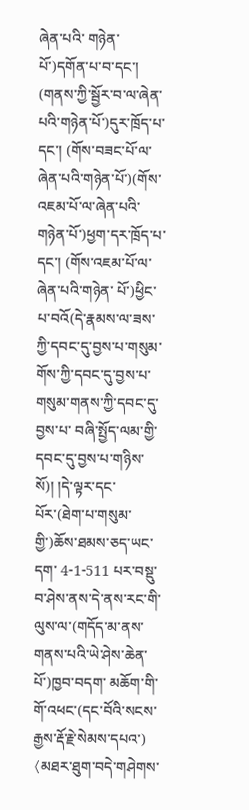ཞེན་པའི་ གཉེན་པོ་)དགོན་པ་བ་དང་། (གནས་ཀྱི་སྦྱོར་བ་ལ་ཞེན་པའི་གཉེན་པོ་)དུར་ཁྲོད་པ་དང་། (གོས་བཟང་པོ་ལ་ ཞེན་པའི་གཉེན་པོ་)(གོས་འཇམ་པོ་ལ་ཞེན་པའི་གཉེན་པོ་)ཕྱག་དར་ཁྲོད་པ་དང་། (གོས་འཇམ་པོ་ལ་ཞེན་པའི་གཉེན་ པོ་)ཕྱིང་པ་བའོ(དེ་རྣམས་ལ་ཟས་ཀྱི་དབང་དུ་བྱས་པ་གསུམ་གོས་ཀྱི་དབང་དུ་བྱས་པ་གསུམ་གནས་ཀྱི་དབང་དུ་བྱས་པ་ བཞི་སྤྱོད་ལམ་གྱི་དབང་དུ་བྱས་པ་གཉིས་སོ)། །དེ་ལྟར་དང་པོར་(ཐེག་པ་གསུམ་གྱི་)ཆོས་ཐམས་ཅད་ཡང་དག་ 4-1-511 པར་བསྡུ་བ་ཤེས་ནས་དེ་ནས་རང་གི་ལུས་ལ་(གདོད་མ་ནས་གནས་པའི་ཡེ་ཤེས་ཆེན་པོ་)ཁྱབ་བདག་ མཆོག་གི་གོ་འཕང་(དང་བོའི་སངས་རྒྱས་རྡོ་རྗེ་སེམས་དཔའ་)〈མཐར་ཐུག་བདེ་གཤེགས་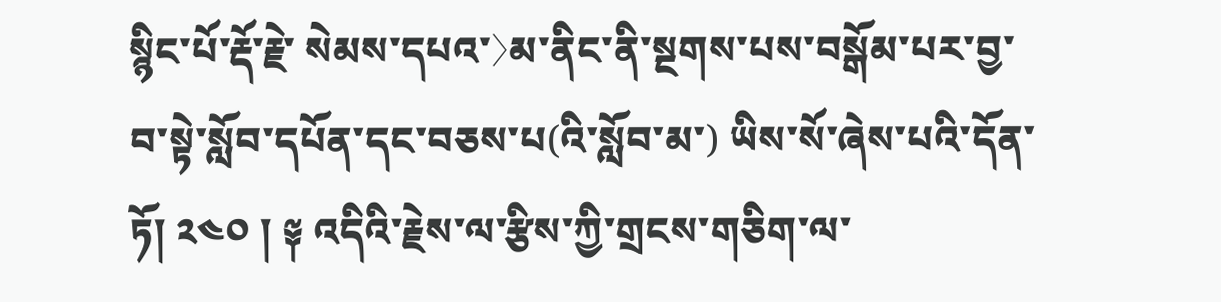སྙིང་པོ་རྡོ་རྗེ་ སེམས་དཔའ་〉མ་ནིང་ནི་སྔགས་པས་བསྒོམ་པར་བྱ་བ་སྟེ་སློབ་དཔོན་དང་བཅས་པ(འི་སློབ་མ་) ཡིས་སོ་ཞེས་པའི་དོན་ཏོ། ༢༤༠ ། ༈ འདིའི་རྗེས་ལ་རྩིས་ཀྱི་གྲངས་གཅིག་ལ་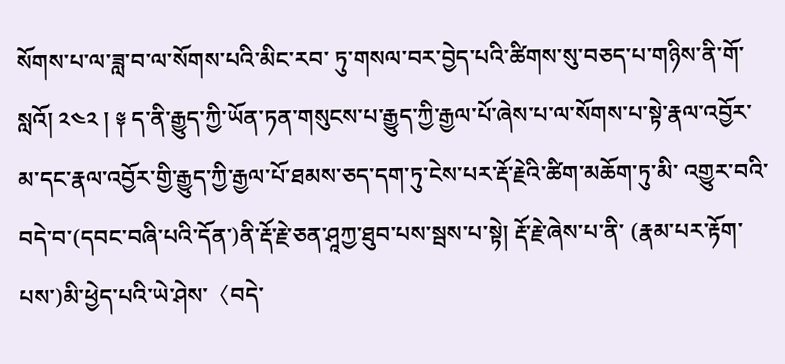སོགས་པ་ལ་ཟླ་བ་ལ་སོགས་པའི་མིང་རབ་ ཏུ་གསལ་བར་བྱེད་པའི་ཚིགས་སུ་བཅད་པ་གཉིས་ནི་གོ་སླའོ། ༢༤༢ ། ༈ ད་ནི་རྒྱུད་ཀྱི་ཡོན་ཏན་གསུངས་པ་རྒྱུད་ཀྱི་རྒྱལ་པོ་ཞེས་པ་ལ་སོགས་པ་སྟེ་རྣལ་འབྱོར་ མ་དང་རྣལ་འབྱོར་གྱི་རྒྱུད་ཀྱི་རྒྱལ་པོ་ཐམས་ཅད་དག་ཏུ་ངེས་པར་རྡོ་རྗེའི་ཚིག་མཆོག་ཏུ་མི་ འགྱུར་བའི་བདེ་བ་(དབང་བཞི་པའི་དོན་)ནི་རྡོ་རྗེ་ཅན་ཤཱཀྱ་ཐུབ་པས་སྦས་པ་སྟེ། རྡོ་རྗེ་ཞེས་པ་ནི་ (རྣམ་པར་རྟོག་པས་)མི་ཕྱེད་པའི་ཡེ་ཤེས་〈བདེ་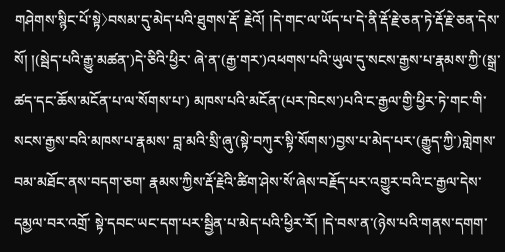གཤེགས་སྙིང་པོ་སྟེ〉བསམ་དུ་མེད་པའི་ཐུགས་རྡོ་ རྗེའོ། །དེ་གང་ལ་ཡོད་པ་དེ་ནི་རྡོ་རྗེ་ཅན་ཏེ་རྡོ་རྗེ་ཅན་དེས་སོ། །(སྦེད་པའི་རྒྱུ་མཚན་)དེ་ཅིའི་ཕྱིར་ ཞེ་ན་(རྒྱ་གར་)འཕགས་པའི་ཡུལ་དུ་སངས་རྒྱས་པ་རྣམས་ཀྱི་(སྒྲ་ཚད་དང་ཆོས་མངོན་པ་ལ་སོགས་པ་) མཁས་པའི་མངོན་(པར་ཁེངས་)པའི་ང་རྒྱལ་གྱི་ཕྱིར་ཏེ་གང་གི་སངས་རྒྱས་བའི་མཁས་པ་རྣམས་ བླ་མའི་སྲི་ཞུ་(སྟེ་བཀུར་སྟི་སོགས་)བྱས་པ་མེད་པར་(རྒྱུད་ཀྱི་)གླེགས་བམ་མཐོང་ནས་བདག་ཅག་ རྣམས་ཀྱིས་རྡོ་རྗེའི་ཚིག་ཤེས་སོ་ཞེས་བརྗོད་པར་འགྱུར་བའི་ང་རྒྱལ་དེས་དམྱལ་བར་འགྲོ་ སྟེ་དབང་ཡང་དག་པར་སྦྱིན་པ་མེད་པའི་ཕྱིར་རོ། །དེ་བས་ན་(ཉེས་པའི་གནས་དགག་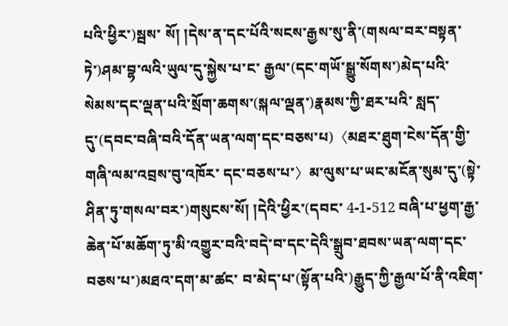པའི་ཕྱིར་)སྦས་ སོ། །དེས་ན་དང་པོའི་སངས་རྒྱས་སུ་ནི་(གསལ་བར་བསྟན་ཏེ་)ཤམ་བྷ་ལའི་ཡུལ་དུ་སྐྱེས་པ་ང་ རྒྱལ་(དང་གཡོ་སྒྱུ་སོགས་)མེད་པའི་སེམས་དང་ལྡན་པའི་སྲོག་ཆགས་(སྐལ་ལྡན་)རྣམས་ཀྱི་ཐར་པའི་ སླད་དུ་(དབང་བཞི་བའི་དོན་ཡན་ལག་དང་བཅས་པ)〈མཐར་ཐུག་ངེས་དོན་གྱི་གཞི་ལམ་འབྲས་བུ་འཁོར་ དང་བཅས་པ་〉མ་ལུས་པ་ཡང་མངོན་སུམ་དུ་(སྟེ་ཤིན་ཏུ་གསལ་བར་)གསུངས་སོ། །དེའི་ཕྱིར་(དབང་ 4-1-512 བཞི་པ་ཕྱག་རྒྱ་ཆེན་པོ་མཆོག་ཏུ་མི་འགྱུར་བའི་བདེ་བ་དང་དེའི་སྒྲུབ་ཐབས་ཡན་ལག་དང་བཅས་པ་)མཐའ་དག་མ་ཚང་ བ་མེད་པ་(སྟོན་པའི་)རྒྱུད་ཀྱི་རྒྱལ་པོ་ནི་འཇིག་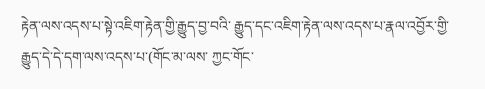རྟེན་ལས་འདས་པ་སྟེ་འཇིག་རྟེན་གྱི་རྒྱུད་བྱ་བའི་ རྒྱུད་དང་འཇིག་རྟེན་ལས་འདས་པ་རྣལ་འབྱོར་གྱི་རྒྱུད་དེ་དེ་དག་ལས་འདས་པ་(གོང་མ་ལས་ ཀྱང་གོང་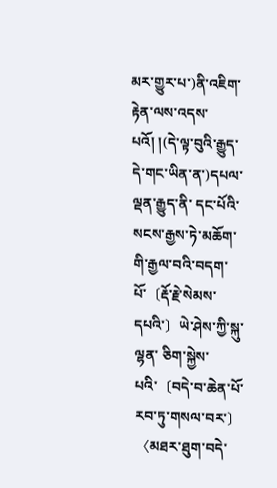མར་གྱུར་པ་)ནི་འཇིག་རྟེན་ལས་འདས་པའོ། །(དེ་ལྟ་བུའི་རྒྱུད་དེ་གང་ཡིན་ན་)དཔལ་ལྡན་རྒྱུད་ནི་ དང་པོའི་སངས་རྒྱས་ཏེ་མཆོག་གི་རྒྱལ་བའི་བདག་པོ་〔རྡོ་རྗེ་སེམས་དཔའི་〕ཡེ་ཤེས་ཀྱི་སྐུ་ལྷན་ ཅིག་སྐྱེས་པའི་〔བདེ་བ་ཆེན་པོ་རབ་ཏུ་གསལ་བར་〕〈མཐར་ཐུག་བདེ་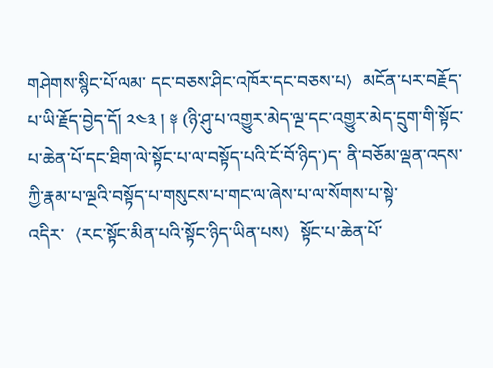གཤེགས་སྙིང་པོ་ལམ་ དང་བཅས་ཤིང་འཁོར་དང་བཅས་པ〉མངོན་པར་བརྗོད་པ་ཡི་རྗོད་བྱེད་དོ། ༢༤༣ ། ༈ (ཉི་ཤུ་པ་འགྱུར་མེད་ལྔ་དང་འགྱུར་མེད་དྲུག་གི་སྟོང་པ་ཆེན་པོ་དང་ཐིག་ལེ་སྟོང་པ་ལ་བསྟོད་པའི་ངོ་བོ་ཉིད་)ད་ ནི་བཅོམ་ལྡན་འདས་ཀྱི་རྣམ་པ་ལྔའི་བསྟོད་པ་གསུངས་པ་གང་ལ་ཞེས་པ་ལ་སོགས་པ་སྟེ་ འདིར་〈རང་སྟོང་མིན་པའི་སྟོང་ཉིད་ཡིན་པས〉སྟོང་པ་ཆེན་པོ་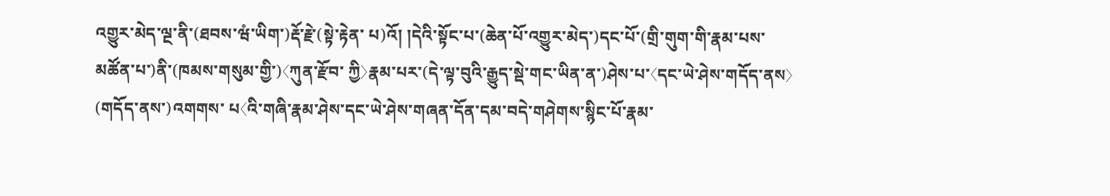འགྱུར་མེད་ལྔ་ནི་(ཐབས་ཝཾ་ཡིག་)རྡོ་རྗེ་(སྟེ་རྟེན་ པ)འོ། །དེའི་སྟོང་པ་(ཆེན་པོ་འགྱུར་མེད་)དང་པོ་(གྲི་གུག་གི་རྣམ་པས་མཚོན་པ་)ནི་(ཁམས་གསུམ་གྱི་)〈ཀུན་རྫོབ་ ཀྱི〉རྣམ་པར་(དེ་ལྟ་བུའི་རྒྱུད་སྡེ་གང་ཡིན་ན་)ཤེས་པ་〈དང་ཡེ་ཤེས་གདོད་ནས〉(གདོད་ནས་)འགགས་ པ〈འི་གཞི་རྣམ་ཤེས་དང་ཡེ་ཤེས་གཞན་དོན་དམ་བདེ་གཤེགས་སྙིང་པོ་རྣམ་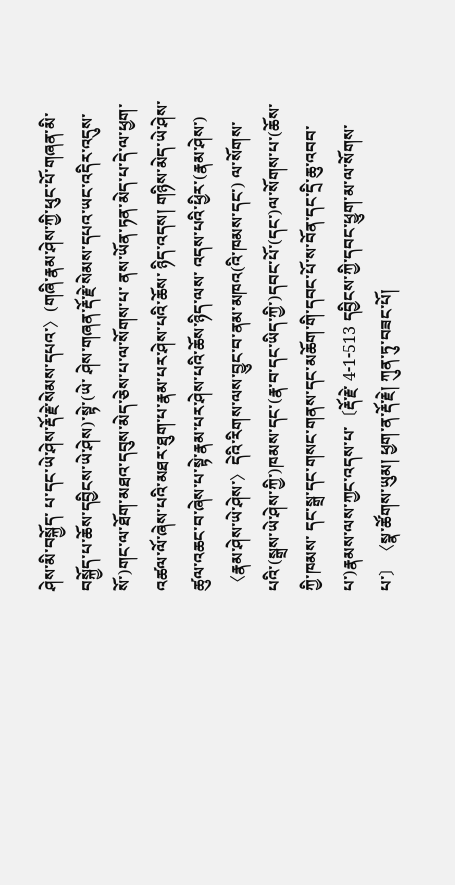ཤེས་མི་བསྐྱོད་ པ་དང་ཡེ་ཤེས་རྡོ་རྗེ་སེམས་དཔའ་〉(གཞི་རྣམ་ཤེས་ཀྱི་ཕུང་པོ་གཞན་མི་བསྐྱོད་པ་ཆོས་དབྱིངས་ཡེ་ཤེས)་སྟེ་(ཡེ་ ཤེས་གཞན་རྡོ་རྗེ་སེམས་དཔའ་ཡང་འདིར་འདུས་སོ་)གང་ལ་ཐོག་མཐའ་དབུས་མེད་ཅེས་པ་ལ་སོགས་པ་ ནས་ཡོན་ཏན་མེད་པ་དེ་ལ་ཕྱག་འཚལ་ལོ་ཞེས་པའི་མཐར་ཐུག་པ་རྣམ་པར་ཤེས་པའི་ཆོས་ ཉིད་འདས། གཉིས་མེད་ཡེ་ཤེས་ཚུལ་འཆང་བ་ཞེས་པ་སྟེ་རྣམ་པར་ཤེས་པའི་ཆོས་ཉིད་ལས་ འདས་པའི་ཕྱིར་(རྣམ་ཤེས་)〈རྣམ་ཤེས་ཡེ་ཤེས་〉དེའི་རིགས་ལས་བྱུང་བ་ནམ་མཁའ(འི་ཁམས་དང་) ལ་སོགས་པའི་(སྒྲས་ཡེ་ཤེས་ཀྱི་)ཁམས་དང་(རྣ་བ་དང་ཡིད་ཀྱི་)དབང་པོ་(དང་)ལ་སོགས་པ་(ཆོས་ཀྱི་ཁམས་ དང་སྒྲ་དང་གསང་གནས་དང་མཆོག་གི་དབང་པོ་ས་བོན་དང་དྲི་ཆུ་འབབ་པ་)རྣམས་ལས་ཀྱང་འདས་པ་〔རྡོ་རྗེ་ 4-1-513 དབྱིངས་ཀྱི་དབང་ཕྱུག་མ་ལ་སོགས་པ་〕〈སྣ་ཚོགས་ཡུམ། ཕྱག་ན་རྡོ་རྗེ། ཀུན་ཏུ་བཟང་པོ།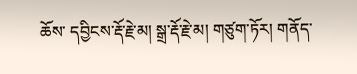ཆོས་ དབྱིངས་རྡོ་རྗེ་མ། སྒྲ་རྡོ་རྗེ་མ། གཙུག་ཏོར། གནོད་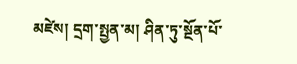མཛེས། དྲག་སྤྱན་མ། ཤིན་ཏུ་སྔོན་པོ་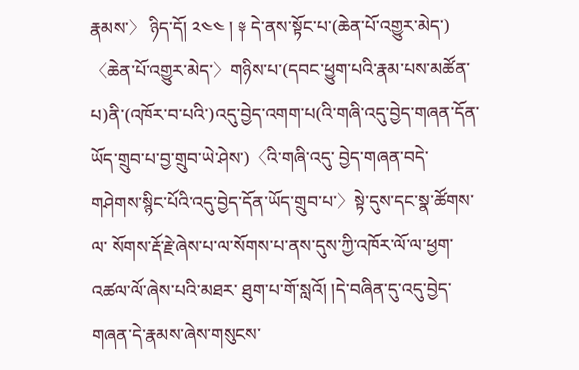རྣམས་〉 ཉིད་དོ། ༢༤༤ ། ༈ དེ་ནས་སྟོང་པ་(ཆེན་པོ་འགྱུར་མེད་)〈ཆེན་པོ་འགྱུར་མེད་〉གཉིས་པ་(དབང་ཕྱུག་པའི་རྣམ་པས་མཚོན་ པ)ནི་(འཁོར་བ་པའི་)འདུ་བྱེད་འགག་པ(འི་གཞི་འདུ་བྱེད་གཞན་དོན་ཡོད་གྲུབ་པ་བྱ་གྲུབ་ཡེ་ཤེས་)〈འི་གཞི་འདུ་ བྱེད་གཞན་བདེ་གཤེགས་སྙིང་པོའི་འདུ་བྱེད་དོན་ཡོད་གྲུབ་པ་〉སྟེ་དུས་དང་སྣ་ཚོགས་ལ་ སོགས་རྡོ་རྗེ་ཞེས་པ་ལ་སོགས་པ་ནས་དུས་ཀྱི་འཁོར་ལོ་ལ་ཕྱག་འཚལ་ལོ་ཞེས་པའི་མཐར་ ཐུག་པ་གོ་སླའོ། །དེ་བཞིན་དུ་འདུ་བྱེད་གཞན་དེ་རྣམས་ཞེས་གསུངས་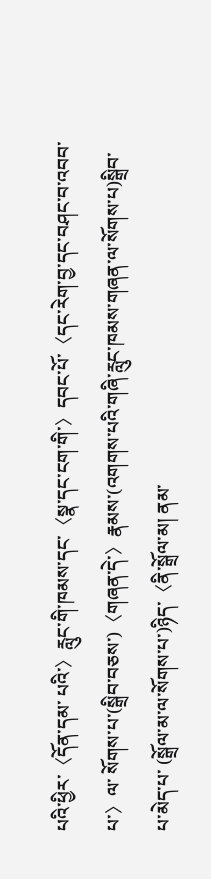པའི་ཕྱིར་〈དོན་དམ་ པའི་〉རླུང་གི་ཁམས་དང་〈སྣ་དང་ངག་གི་〉དབང་པོ་〈དང་རེག་བྱ་དང་བཤང་བ་འབབ་པ་〉ལ་ སོགས་པ་(སྒྲིབ་བཅས་)〈གཞན་དེ་〉རྣམས་(འགགས་པའི་གཞི་རླུང་ཁམས་གཞན་ལ་སོགས་པ)སྒྲིབ་པ་མེད་པ་ (སྒྲོལ་མ་ལ་སོགས་པ་)ཉིད་〈ནི་སྒྲོལ་མ། ནམ་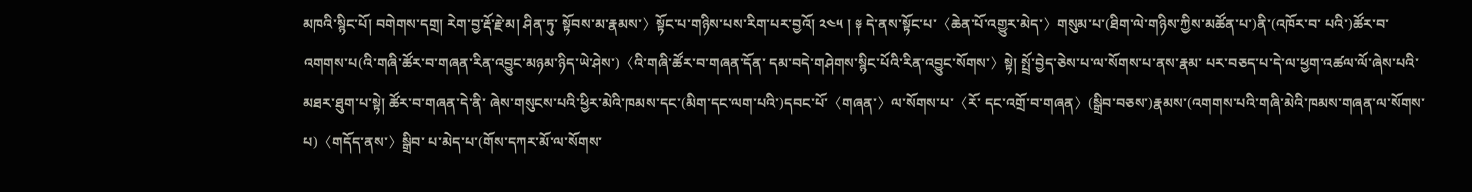མཁའི་སྙིང་པོ། བགེགས་དགྲ། རེག་བྱ་རྡོ་རྗེ་མ། ཤིན་ཏུ་ སྟོབས་མ་རྣམས་〉སྟོང་པ་གཉིས་པས་རིག་པར་བྱའོ། ༢༤༥ ། ༈ དེ་ནས་སྟོང་པ་〈ཆེན་པོ་འགྱུར་མེད་〉གསུམ་པ་(ཐིག་ལེ་གཉིས་ཀྱིས་མཚོན་པ་)ནི་(འཁོར་བ་ པའི་)ཚོར་བ་འགགས་པ(འི་གཞི་ཚོར་བ་གཞན་རིན་འབྱུང་མཉམ་ཉིད་ཡེ་ཤེས་)〈འི་གཞི་ཚོར་བ་གཞན་དོན་ དམ་བདེ་གཤེགས་སྙིང་པོའི་རིན་འབྱུང་སོགས་〉སྟེ། སྤྲོ་བྱེད་ཅེས་པ་ལ་སོགས་པ་ནས་རྣམ་ པར་བཅད་པ་དེ་ལ་ཕྱག་འཚལ་ལོ་ཞེས་པའི་མཐར་ཐུག་པ་སྟེ། ཚོར་བ་གཞན་དེ་ནི་ ཞེས་གསུངས་པའི་ཕྱིར་མེའི་ཁམས་དང་(མིག་དང་ལག་པའི་)དབང་པོ་〈གཞན་〉ལ་སོགས་པ་〈རོ་ དང་འགྲོ་བ་གཞན〉(སྒྲིབ་བཅས་)རྣམས་(འགགས་པའི་གཞི་མེའི་ཁམས་གཞན་ལ་སོགས་པ)〈གདོད་ནས་〉སྒྲིབ་ པ་མེད་པ་(གོས་དཀར་མོ་ལ་སོགས་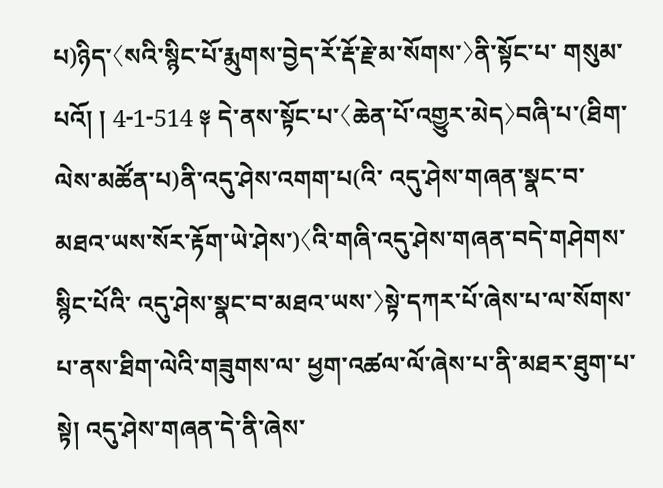པ)ཉིད་〈སའི་སྙིང་པོ་རྨུགས་བྱེད་རོ་རྡོ་རྗེ་མ་སོགས་〉ནི་སྟོང་པ་ གསུམ་པའོ། ། 4-1-514 ༈ དེ་ནས་སྟོང་པ་〈ཆེན་པོ་འགྱུར་མེད〉བཞི་པ་(ཐིག་ལེས་མཚོན་པ)ནི་འདུ་ཤེས་འགག་པ(འི་ འདུ་ཤེས་གཞན་སྣང་བ་མཐའ་ཡས་སོར་རྟོག་ཡེ་ཤེས་)〈འི་གཞི་འདུ་ཤེས་གཞན་བདེ་གཤེགས་སྙིང་པོའི་ འདུ་ཤེས་སྣང་བ་མཐའ་ཡས་〉སྟེ་དཀར་པོ་ཞེས་པ་ལ་སོགས་པ་ནས་ཐིག་ལེའི་གཟུགས་ལ་ ཕྱག་འཚལ་ལོ་ཞེས་པ་ནི་མཐར་ཐུག་པ་སྟེ། འདུ་ཤེས་གཞན་དེ་ནི་ཞེས་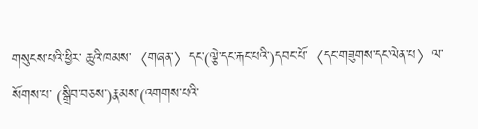གསུངས་པའི་ཕྱིར་ ཆུའི་ཁམས་〈གཞན་〉དང་(ལྕེ་དང་རྐང་པའི་)དབང་པོ་〈དང་གཟུགས་དང་ལེན་པ〉ལ་སོགས་པ་ (སྒྲིབ་བཅས་)རྣམས་(འགགས་པའི་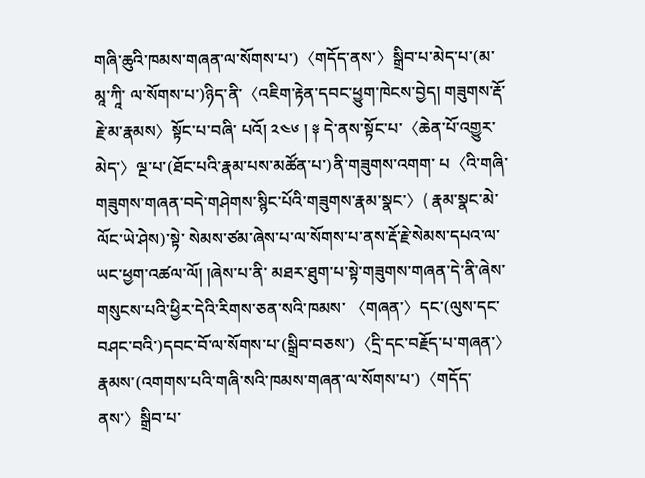གཞི་ཆུའི་ཁམས་གཞན་ལ་སོགས་པ་)〈གདོད་ནས་〉སྒྲིབ་པ་མེད་པ་(མ་མཱ་ཀཱི་ ལ་སོགས་པ་)ཉིད་ནི་〈འཇིག་རྟེན་དབང་ཕྱུག་ཁེངས་བྱེད། གཟུགས་རྡོ་རྗེ་མ་རྣམས〉སྟོང་པ་བཞི་ པའོ། ༢༤༦ ། ༈ དེ་ནས་སྟོང་པ་〈ཆེན་པོ་འགྱུར་མེད་〉ལྔ་པ་(ཐོང་པའི་རྣམ་པས་མཚོན་པ་)ནི་གཟུགས་འགག་ པ〈འི་གཞི་གཟུགས་གཞན་བདེ་གཤེགས་སྙིང་པོའི་གཟུགས་རྣམ་སྣང་〉( རྣམ་སྣང་མེ་ལོང་ཡེ་ཤེས)་སྟེ་ སེམས་ཙམ་ཞེས་པ་ལ་སོགས་པ་ནས་རྡོ་རྗེ་སེམས་དཔའ་ལ་ཡང་ཕྱག་འཚལ་ལོ། །ཞེས་པ་ནི་ མཐར་ཐུག་པ་སྟེ་གཟུགས་གཞན་དེ་ནི་ཞེས་གསུངས་པའི་ཕྱིར་དེའི་རིགས་ཅན་སའི་ཁམས་ 〈གཞན་〉དང་(ལུས་དང་བཤང་བའི་)དབང་བོ་ལ་སོགས་པ་(སྒྲིབ་བཅས་)〈དྲི་དང་བརྗོད་པ་གཞན་〉 རྣམས་(འགགས་པའི་གཞི་སའི་ཁམས་གཞན་ལ་སོགས་པ་)〈གདོད་ནས་〉སྒྲིབ་པ་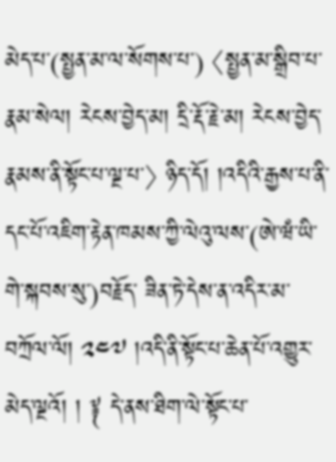མེད་པ་(སྤྱན་མ་ལ་སོགས་པ་) 〈སྤྱན་མ་སྒྲིབ་པ་རྣམ་སེལ། རེངས་བྱེད་མ། དྲི་རྡོ་རྗེ་མ། རེངས་བྱེད་རྣམས་ནི་སྟོང་པ་ལྔ་པ་〉 ཉིད་དོ། །འདིའི་རྒྱས་པ་ནི་དང་པོ་འཇིག་རྟེན་ཁམས་ཀྱི་ལེའུ་ལས་(ཨེ་ཝཾ་ཡི་གེ་སྐབས་སུ་)བརྗོད་ ཟིན་ཏེ་དེས་ན་འདིར་མ་བཀྲོལ་ལོ། ༢༤༧ །འདི་ནི་སྟོང་པ་ཆེན་པོ་འགྱུར་མེད་ལྔའོ། ། ༈ དེ་ནས་ཐིག་ལེ་སྟོང་པ་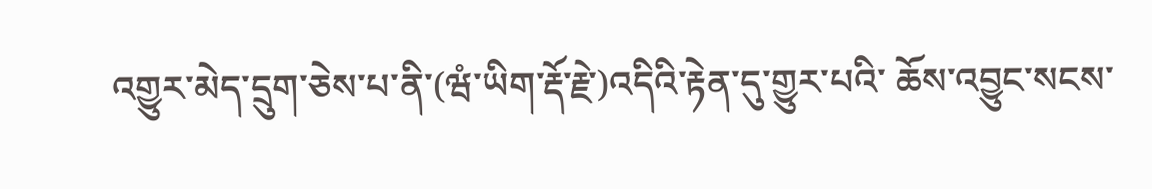འགྱུར་མེད་དྲུག་ཅེས་པ་ནི་(ཝཾ་ཡིག་རྡོ་རྗེ་)འདིའི་རྟེན་དུ་གྱུར་པའི་ ཆོས་འབྱུང་སངས་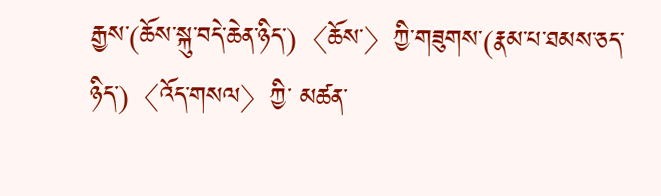རྒྱས་(ཆོས་སྐུ་བདེ་ཆེན་ཉིད་)〈ཆོས་〉ཀྱི་གཟུགས་(རྣམ་པ་ཐམས་ཅད་ཉིད་)〈འོད་གསལ〉ཀྱི་ མཚན་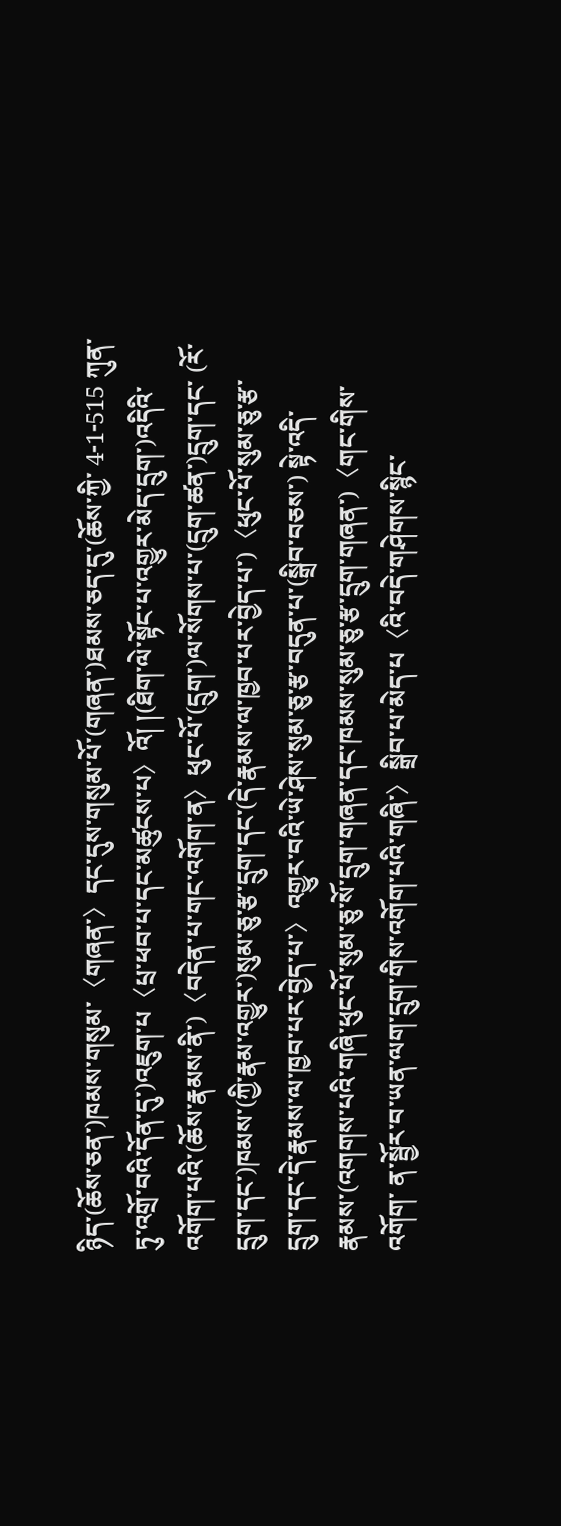ཉིད་(ཆོས་ཅན་)ཁམས་གསུམ་〈གཞན་〉དང་དུས་གསུམ་པོ་(གཞན་)ཐམས་ཅད་དུ་(ཆོས་ཀྱི་ 4-1-515 ཀུན་ཏུ་འགྲོ་བའི་དོན་དུ་)འཇུག་པ〈པྲ་ཕབ་པ་དང་མཚུངས་པ〉འོ། །(ཐིག་ལེ་སྟོང་པ་འགྱུར་མེད་དྲུག་)འདིའི་ འགོག་པའི་(ཆོས་རྣམས་ནི་)〈བདེན་པ་གང་འགོག་ན〉ཕུང་པོ་(དྲུག་)ལ་སོགས་པ་(དྲུག་ཚན་)དྲུག་དང་ (རོ་དྲུག་དང་)ཁམས་(ཀྱི་རྣམ་འགྱུར་)སུམ་ཅུ་རྩ་དྲུག་དང་(དེ་རྣམས་ལ་ཁྱབ་པར་བྱེད་པ་)〈ཕུང་པོ་སུམ་ཅུ་རྩ་ དྲུག་དང་དེ་རྣམས་ལ་ཁྱབ་པར་བྱེད་པ་〉འགྱུར་བའི་ཡེ་ཤེས་སུམ་ཅུ་རྩ་བདུན་པ་(སྒྲིབ་བཅས་) སྟེ་འདི་རྣམས་(འགགས་པའི་གཞི་ཕུང་པོ་སུམ་ཅུ་སོ་དྲུག་གཞན་དང་ཁམས་སུམ་ཅུ་རྩ་དྲུག་གཞན་)〈གང་གིས་འགོག་ ན་སྦྱོར་བ་ཡན་ལག་དྲུག་གིས་འགོག་པའི་གཞི་〉སྒྲིབ་པ་མེད་པ〈འི་བདེ་གཤེགས་སྙིང་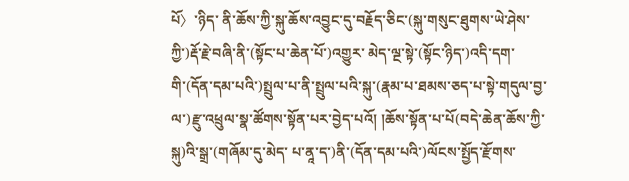པོ〉་ཉིད་ ནི་ཆོས་ཀྱི་སྐུ་ཆོས་འབྱུང་དུ་བརྗོད་ཅིང་(སྐུ་གསུང་ཐུགས་ཡེ་ཤེས་ཀྱི་)རྡོ་རྗེ་བཞི་ནི་(སྟོང་པ་ཆེན་པོ་)འགྱུར་ མེད་ལྔ་སྟེ་(སྟོང་ཉིད་)འདི་དག་གི་(དོན་དམ་པའི་)སྤྲུལ་པ་ནི་སྤྲུལ་པའི་སྐུ་(རྣམ་པ་ཐམས་ཅད་པ་སྟེ་གདུལ་བྱ་ ལ་)རྫུ་འཕྲུལ་སྣ་ཚོགས་སྟོན་པར་བྱེད་པའོ། །ཆོས་སྟོན་པ་པོ(བདེ་ཆེན་ཆོས་ཀྱི་སྐུ)འི་སྒྲ་(གཞོམ་དུ་མེད་ པ་ནཱ་ད་)ནི་(དོན་དམ་པའི་)ལོངས་སྤྱོད་རྫོགས་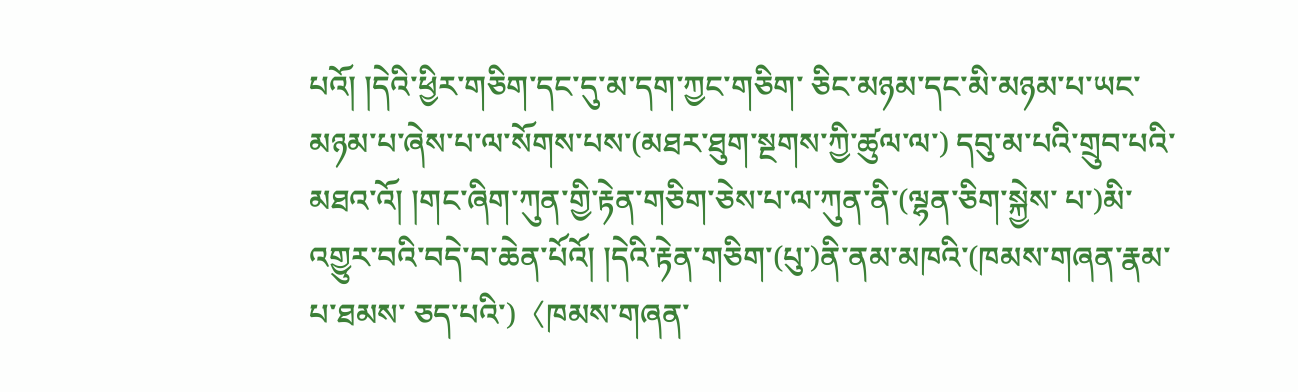པའོ། །དེའི་ཕྱིར་གཅིག་དང་དུ་མ་དག་ཀྱང་གཅིག་ ཅིང་མཉམ་དང་མི་མཉམ་པ་ཡང་མཉམ་པ་ཞེས་པ་ལ་སོགས་པས་(མཐར་ཐུག་སྔགས་ཀྱི་ཚུལ་ལ་) དབུ་མ་པའི་གྲུབ་པའི་མཐའ་འོ། །གང་ཞིག་ཀུན་གྱི་རྟེན་གཅིག་ཅེས་པ་ལ་ཀུན་ནི་(ལྷན་ཅིག་སྐྱེས་ པ་)མི་འགྱུར་བའི་བདེ་བ་ཆེན་པོའོ། །དེའི་རྟེན་གཅིག་(པུ་)ནི་ནམ་མཁའི་(ཁམས་གཞན་རྣམ་པ་ཐམས་ ཅད་པའི་)〈ཁམས་གཞན་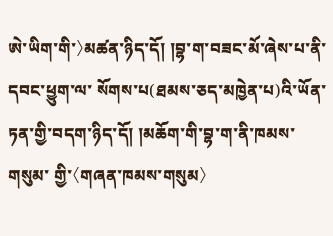ཨེ་ཡིག་གི་〉མཚན་ཉིད་དོ། །བྷ་ག་བཟང་མོ་ཞེས་པ་ནི་དབང་ཕྱུག་ལ་ སོགས་པ(ཐམས་ཅད་མཁྱེན་པ)འི་ཡོན་ཏན་གྱི་བདག་ཉིད་དོ། །མཆོག་གི་བྷ་ག་ནི་ཁམས་གསུམ་ གྱི་〈གཞན་ཁམས་གསུམ〉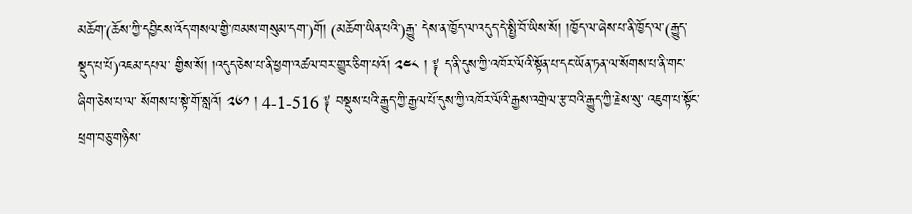མཆོག་(ཆོས་ཀྱི་དབྱིངས་འོད་གསལ་གྱི་ཁམས་གསུམ་དག་)གོ། (མཆོག་ཡིན་པའི་)རྒྱུ་ དེས་ན་ཁྱོད་ལ་འདུད་དེ་སྤྱི་བོ་ཡིས་སོ། །ཁྱོད་ལ་ཞེས་པ་ནི་ཁྱོད་ལ་(རྒྱུད་སྡུད་པ་པོ)འཇམ་དཔལ་ གྱིས་སོ། །འདུད་ཅེས་པ་ནི་ཕྱག་འཚལ་བར་གྱུར་ཅིག་པའོ། ༢༤༨ ། ༈ ད་ནི་དུས་ཀྱི་འཁོར་ལོའི་སྟོན་པ་དང་ཡོན་ཏན་ལ་སོགས་པ་ནི་གང་ཞིག་ཅེས་པ་ལ་ སོགས་པ་སྟེ་གོ་སླའོ། ༢༦༡ ། 4-1-516 ༈ བསྡུས་པའི་རྒྱུད་ཀྱི་རྒྱལ་པོ་དུས་ཀྱི་འཁོར་ལོའི་རྒྱས་འགྲེལ་རྩ་བའི་རྒྱུད་ཀྱི་རྗེས་སུ་ འཇུག་པ་སྟོང་ཕྲག་བཅུ་གཉིས་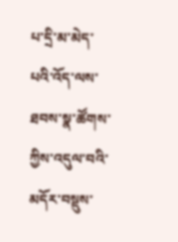པ་དྲི་མ་མེད་པའི་འོད་ལས་ཐབས་སྣ་ཚོགས་ཀྱིས་འདུལ་བའི་ མདོར་བསྡུས་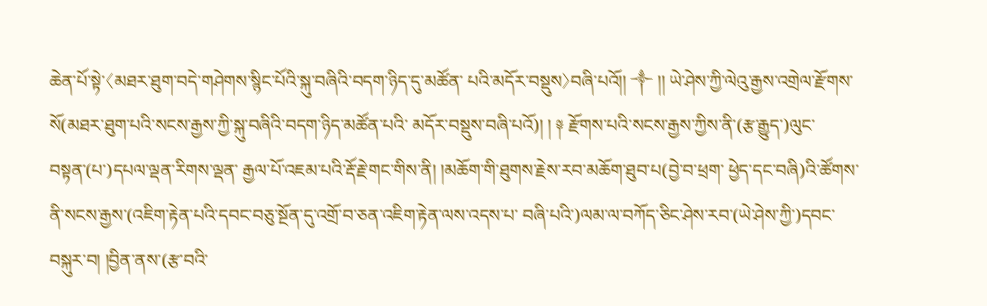ཆེན་པོ་སྟེ་〈མཐར་ཐུག་བདེ་གཤེགས་སྙིང་པོའི་སྐུ་བཞིའི་བདག་ཉིད་དུ་མཚོན་ པའི་མདོར་བསྡུས〉བཞི་པའོ།། ༒ །། ཡེ་ཤེས་ཀྱི་ལེའུ་རྒྱས་འགྲེལ་རྫོགས་སོ(མཐར་ཐུག་པའི་སངས་རྒྱས་ཀྱི་སྐུ་བཞིའི་བདག་ཉིད་མཚོན་པའི་ མདོར་བསྡུས་བཞི་པའོ)། ། ༈ རྫོགས་པའི་སངས་རྒྱས་ཀྱིས་ནི་(རྩ་རྒྱུད་)ལུང་བསྟན་(པ་)དཔལ་ལྡན་རིགས་ལྡན་ རྒྱལ་པོ་འཇམ་པའི་རྡོ་རྗེ་གང་གིས་ནི། །མཆོག་གི་ཐུགས་རྗེས་རབ་མཆོག་ཐུབ་པ(བྱེ་བ་ཕྲག་ ཕྱེད་དང་བཞི)འི་ཚོགས་ནི་སངས་རྒྱས་(འཇིག་རྟེན་པའི་དབང་བཅུ་སྔོན་དུ་འགྲོ་བ་ཅན་འཇིག་རྟེན་ལས་འདས་པ་ བཞི་པའི་)ལམ་ལ་བཀོད་ཅིང་ཤེས་རབ་(ཡེ་ཤེས་ཀྱི་)དབང་བསྐུར་བ། །བྱིན་ནས་(རྩ་བའི་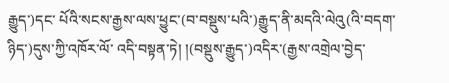རྒྱུད་)དང་ པོའི་སངས་རྒྱས་ལས་ཕྱུང་(བ་བསྡུས་པའི་)རྒྱུད་ནི་མདའི་ལེའུ(འི་བདག་ཉིད་)དུས་ཀྱི་འཁོར་ལོ་ འདི་བསྟན་ཏེ། །(བསྡུས་རྒྱུད་)འདིར་(རྒྱས་འགྲེལ་བྱེད་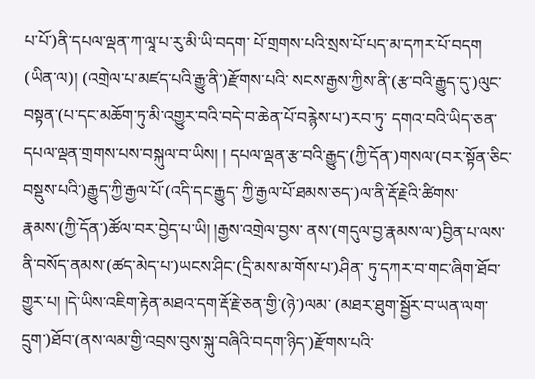པ་པོ་)ནི་དཔལ་ལྡན་ཀ་ལཱ་པ་རུ་མི་ཡི་བདག་ པོ་གྲགས་པའི་སྲས་པོ་པད་མ་དཀར་པོ་བདག (ཡིན་ལ)། (འགྲེལ་པ་མཛད་པའི་རྒྱུ་ནི་)རྫོགས་པའི་ སངས་རྒྱས་ཀྱིས་ནི་(རྩ་བའི་རྒྱུད་དུ་)ལུང་བསྟན་(པ་དང་མཆོག་ཏུ་མི་འགྱུར་བའི་བདེ་བ་ཆེན་པོ་བརྙེས་པ་)རབ་ཏུ་ དགའ་བའི་ཡིད་ཅན་དཔལ་ལྡན་གྲགས་པས་བསྐུལ་བ་ཡིས། ། དཔལ་ལྡན་རྩ་བའི་རྒྱུད་(ཀྱི་དོན་)གསལ་(བར་སྟོན་ཅིང་བསྡུས་པའི་)རྒྱུད་ཀྱི་རྒྱལ་པོ་(འདི་དང་རྒྱུད་ ཀྱི་རྒྱལ་པོ་ཐམས་ཅད་)ལ་ནི་རྡོ་རྗེའི་ཚིགས་རྣམས་(ཀྱི་དོན་)ཚོལ་བར་བྱེད་པ་ཡི། །རྒྱས་འགྲེལ་བྱས་ ནས་(གདུལ་བྱ་རྣམས་ལ་)བྱིན་པ་ལས་ནི་བསོད་ནམས་(ཚད་མེད་པ་)ཡངས་ཤིང་(དྲི་མས་མ་གོས་པ་)ཤིན་ ཏུ་དཀར་བ་གང་ཞིག་ཐོབ་གྱུར་པ། །དེ་ཡིས་འཇིག་རྟེན་མཐའ་དག་རྡོ་རྗེ་ཅན་གྱི་(ཉེ་)ལམ་ (མཐར་ཐུག་སྦྱོར་བ་ཡན་ལག་དྲུག་)ཐོབ་(ནས་ལམ་གྱི་འབྲས་བུས་སྐུ་བཞིའི་བདག་ཉིད་)རྫོགས་པའི་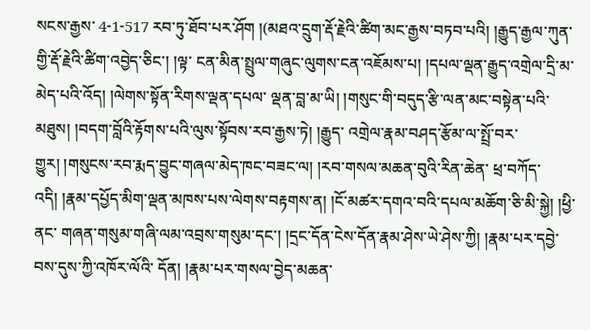སངས་རྒྱས་ 4-1-517 རབ་ཏུ་ཐོབ་པར་ཤོག །(མཐའ་དྲུག་རྡོ་རྗེའི་ཚིག་མང་རྒྱས་བཏབ་པའི། །རྒྱུད་རྒྱལ་ཀུན་གྱི་རྡོ་རྗེའི་ཚིག་འབྱེད་ཅིང་། །ལྟ་ ངན་མིན་སྤྲུལ་གཞུང་ལུགས་ངན་འཇོམས་པ། །དཔལ་ལྡན་རྒྱུད་འགྲེལ་དྲི་མ་མེད་པའི་འོད། །ལེགས་སྟོན་རིགས་ལྡན་དཔལ་ ལྡན་བླ་མ་ཡི། །གསུང་གི་བདུད་རྩི་ལན་མང་བསྟེན་པའི་མཐུས། །བདག་བློའི་རྟོགས་པའི་ལུས་སྟོབས་རབ་རྒྱས་ཏེ། །རྒྱུད་ འགྲེལ་རྣམ་བཤད་རྩོམ་ལ་སྤྲོ་བར་གྱུར། །གསུངས་རབ་རྨད་བྱུང་གཞལ་མེད་ཁང་བཟང་ལ། །རབ་གསལ་མཆན་བུའི་རིན་ཆེན་ ཕྲ་བཀོད་འདི། །རྣམ་དཔྱོད་མིག་ལྡན་མཁས་པས་ལེགས་བརྟགས་ན། །ངོ་མཚར་དགའ་བའི་དཔལ་མཆོག་ཅི་མི་སྐྱེ། །ཕྱི་ནང་ གཞན་གསུམ་གཞི་ལམ་འབྲས་གསུམ་དང་། །དྲང་དོན་ངེས་དོན་རྣམ་ཤེས་ཡེ་ཤེས་ཀྱི། །རྣམ་པར་དབྱེ་བས་དུས་ཀྱི་འཁོར་ལོའི་ དོན། །རྣམ་པར་གསལ་བྱེད་མཆན་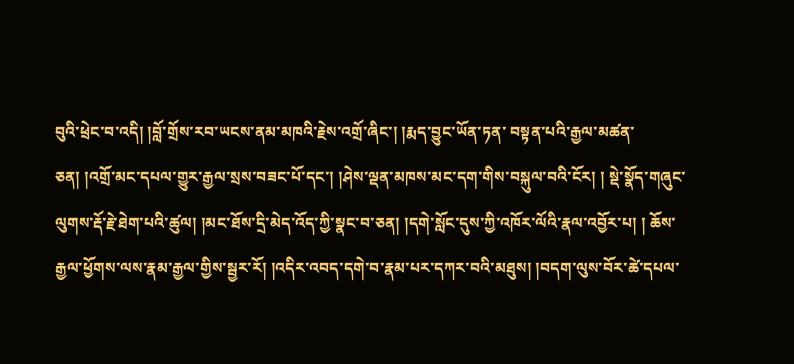བུའི་ཕྲེང་བ་འདི། །བློ་གྲོས་རབ་ཡངས་ནམ་མཁའི་རྗེས་འགྲོ་ཞིང་། །རྨད་བྱུང་ཡོན་ཏན་ བསྟན་པའི་རྒྱལ་མཚན་ཅན། །འགྲོ་མང་དཔལ་གྱུར་རྒྱལ་སྲས་བཟང་པོ་དང་། །ཤེས་ལྡན་མཁས་མང་དག་གིས་བསྐུལ་བའི་ངོར། ། སྡེ་སྣོད་གཞུང་ལུགས་རྡོ་རྗེ་ཐེག་པའི་ཚུལ། །མང་ཐོས་དྲི་མེད་འོད་ཀྱི་སྣང་བ་ཅན། །དགེ་སློང་དུས་ཀྱི་འཁོར་ལོའི་རྣལ་འབྱོར་པ། ། ཆོས་རྒྱལ་ཕྱོགས་ལས་རྣམ་རྒྱལ་གྱིས་སྦྱར་རོ། །འདིར་འབད་དགེ་བ་རྣམ་པར་དཀར་བའི་མཐུས། །བདག་ལུས་བོར་ཚེ་དཔལ་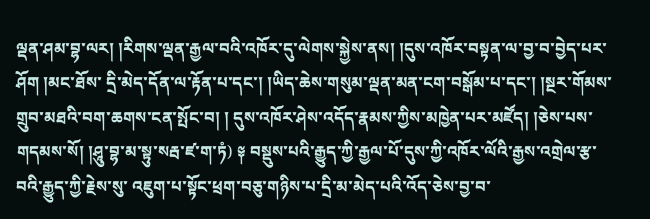ལྡན་ཤམ་བྷ་ལར། །རིགས་ལྡན་རྒྱལ་བའི་འཁོར་དུ་ལེགས་སྐྱེས་ནས། །དུས་འཁོར་བསྟན་ལ་བྱ་བ་བྱེད་པར་ཤོག །མང་ཐོས་ དྲི་མེད་དོན་ལ་རྟོན་པ་དང་། །ཡིད་ཆེས་གསུམ་ལྡན་མན་ངག་བསྒོམ་པ་དང་། །སྔར་གོམས་གྲུབ་མཐའི་བག་ཆགས་ངན་སྤོང་བ། ། དུས་འཁོར་ཤེས་འདོད་རྣམས་ཀྱིས་མཁྱེན་པར་མཛོད། །ཅེས་པས་གདམས་སོ། །ཤཱུ་བྷ་མ་སྟུ་སརྦ་ཛ་ག་ཏཾ) ༈ བསྡུས་པའི་རྒྱུད་ཀྱི་རྒྱལ་པོ་དུས་ཀྱི་འཁོར་ལོའི་རྒྱས་འགྲེལ་རྩ་བའི་རྒྱུད་ཀྱི་རྗེས་སུ་ འཇུག་པ་སྟོང་ཕྲག་བཅུ་གཉིས་པ་དྲི་མ་མེད་པའི་འོད་ཅེས་བྱ་བ་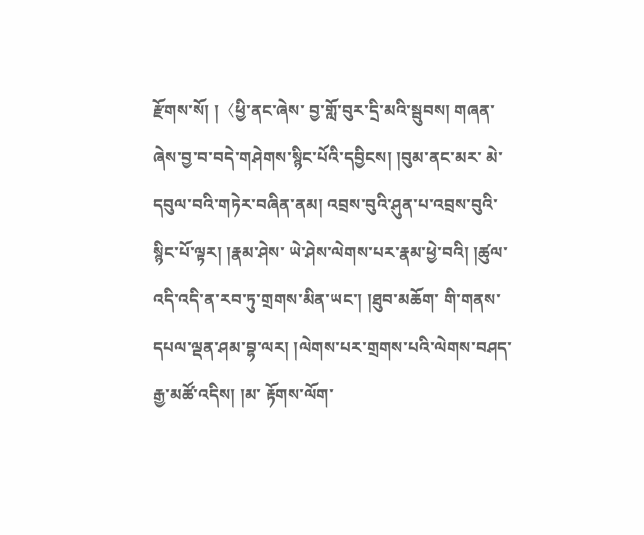རྫོགས་སོ། །〈ཕྱི་ནང་ཞེས་ བྱ་གློ་བུར་དྲི་མའི་སྦུབས། གཞན་ཞེས་བྱ་བ་བདེ་གཤེགས་སྙིང་པོའི་དབྱིངས། །བུམ་ནང་མར་ མེ་དབུལ་བའི་གཏེར་བཞིན་ནམ། འབྲས་བུའི་ཤུན་པ་འབྲས་བུའི་སྙིང་པོ་ལྟར། །རྣམ་ཤེས་ ཡེ་ཤེས་ལེགས་པར་རྣམ་ཕྱེ་བའི། །ཚུལ་འདི་འདི་ན་རབ་ཏུ་གྲགས་མིན་ཡང་། །ཐུབ་མཆོག་ གི་གནས་དཔལ་ལྡན་ཤམ་བྷ་ལར། །ལེགས་པར་གྲགས་པའི་ལེགས་བཤད་རྒྱ་མཚོ་འདིས། །མ་ རྟོགས་ལོག་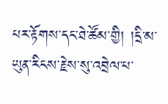པར་རྟོགས་དང་ཐེ་ཚོམ་གྱི། །དྲི་མ་ཡུན་རིངས་རྗེས་སུ་འབྲེལ་པ་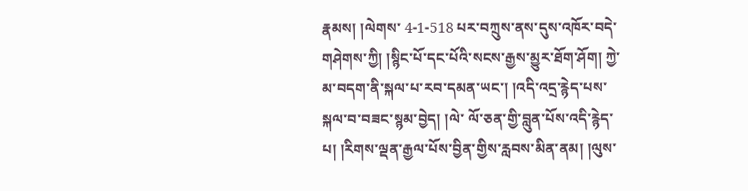རྣམས། །ལེགས་ 4-1-518 པར་བཀྲུས་ནས་དུས་འཁོར་བདེ་གཤེགས་ཀྱི། །སྙིང་པོ་དང་པོའི་སངས་རྒྱས་མྱུར་ཐོག་ཤོག། ཀྱེ་མ་བདག་ནི་སྐལ་པ་རབ་དམན་ཡང་། །འདི་འདྲ་རྙེད་པས་སྐལ་བ་བཟང་སྙམ་བྱེད། །ལེ་ ལོ་ཅན་གྱི་བླུན་པོས་འདི་རྙེད་པ། །རིགས་ལྡན་རྒྱལ་པོས་བྱིན་གྱིས་རླབས་མིན་ནམ། །ལུས་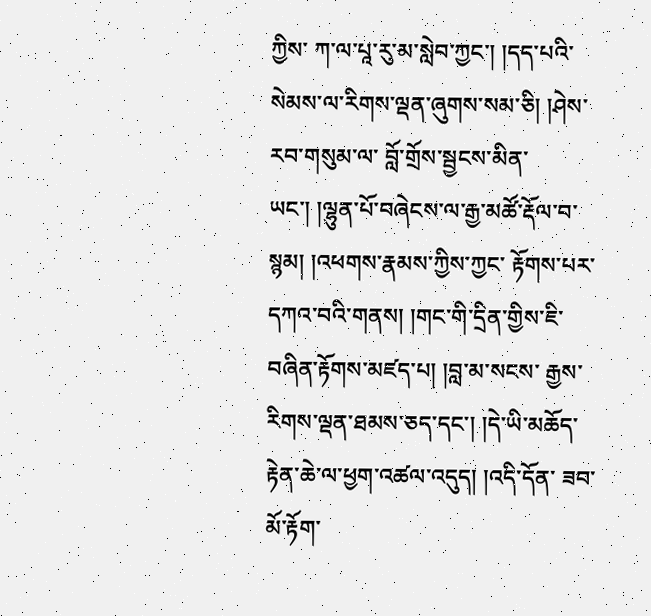ཀྱིས་ ཀ་ལ་པཱ་རུ་མ་སླེབ་ཀྱང་། །དད་པའི་སེམས་ལ་རིགས་ལྡན་ཞུགས་སམ་ཅི། །ཤེས་རབ་གསུམ་ལ་ བློ་གྲོས་སྦྱངས་མིན་ཡང་། །ལྷུན་པོ་བཞེངས་ལ་རྒྱ་མཚོ་རྡོལ་བ་སྙམ། །འཕགས་རྣམས་ཀྱིས་ཀྱང་ རྟོགས་པར་དཀའ་བའི་གནས། །གང་གི་དྲིན་གྱིས་ཇི་བཞིན་རྟོགས་མཛད་པ། །བླ་མ་སངས་ རྒྱས་རིགས་ལྡན་ཐམས་ཅད་དང་། །དེ་ཡི་མཆོད་རྟེན་ཆེ་ལ་ཕྱག་འཚལ་འདུད། །འདི་དོན་ ཟབ་མོ་རྟོག་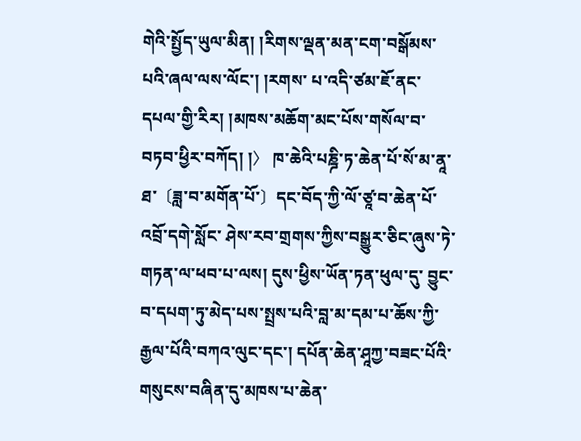གེའི་སྤྱོད་ཡུལ་མིན། །རིགས་ལྡན་མན་ངག་བསྒོམས་པའི་ཞལ་ལས་ལོང་། །རགས་ པ་འདི་ཙམ་ཇོ་ནང་དཔལ་གྱི་རིར། །མཁས་མཆོག་མང་པོས་གསོལ་བ་བཏབ་ཕྱིར་བཀོད། །〉 ཁ་ཆེའི་པཎྜི་ཏ་ཆེན་པོ་སོ་མ་ནཱ་ཐ་〔ཟླ་བ་མགོན་པོ་〕དང་བོད་ཀྱི་ལོ་ཙཱ་བ་ཆེན་པོ་འབྲོ་དགེ་སློང་ ཤེས་རབ་གྲགས་ཀྱིས་བསྒྱུར་ཅིང་ཞུས་ཏེ་གཏན་ལ་ཕབ་པ་ལས། དུས་ཕྱིས་ཡོན་ཏན་ཕུལ་དུ་ བྱུང་བ་དཔག་ཏུ་མེད་པས་སྤྲས་པའི་བླ་མ་དམ་པ་ཆོས་ཀྱི་རྒྱལ་པོའི་བཀའ་ལུང་དང་། དཔོན་ཆེན་ཤཱཀྱ་བཟང་པོའི་གསུངས་བཞིན་དུ་མཁས་པ་ཆེན་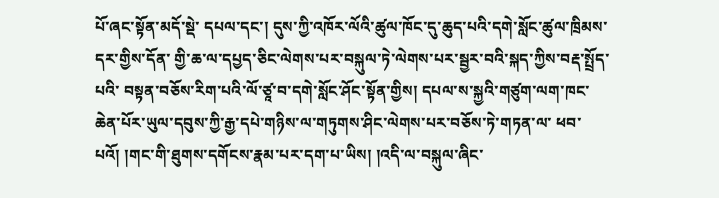པོ་ཞང་སྟོན་མདོ་སྡེ་ དཔལ་དང་། དུས་ཀྱི་འཁོར་ལོའི་ཚུལ་ཁོང་དུ་ཆུད་པའི་དགེ་སློང་ཚུལ་ཁྲིམས་དར་གྱིས་དོན་ གྱི་ཆ་ལ་དཔྱད་ཅིང་ལེགས་པར་བསྐུལ་ཏེ་ལེགས་པར་སྦྱར་བའི་སྐད་ཀྱིས་བརྡ་སྤྲོད་པའི་ བསྟན་བཅོས་རིག་པའི་ལོ་ཙཱ་བ་དགེ་སློང་ཤོང་སྟོན་གྱིས། དཔལ་ས་སྐྱའི་གཙུག་ལག་ཁང་ ཆེན་པོར་ཡུལ་དབུས་ཀྱི་རྒྱ་དཔེ་གཉིས་ལ་གཏུགས་ཤིང་ལེགས་པར་བཅོས་ཏེ་གཏན་ལ་ ཕབ་པའོ། །གང་གི་ཐུགས་དགོངས་རྣམ་པར་དག་པ་ཡིས། །འདི་ལ་བསྐུལ་ཞིང་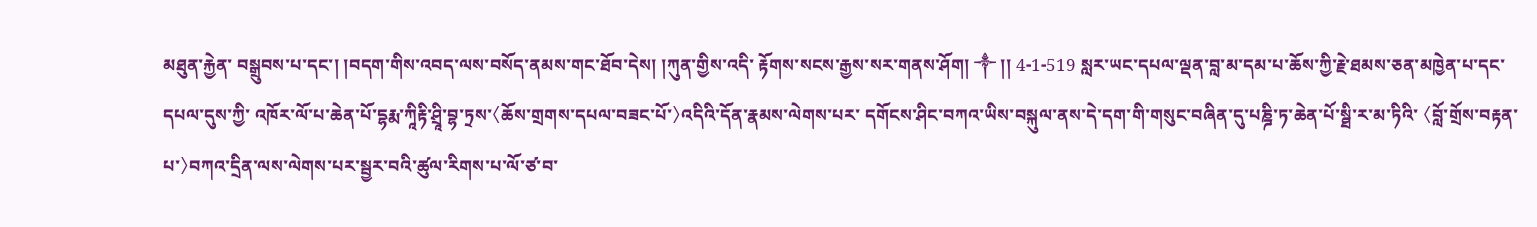མཐུན་རྐྱེན་ བསྒྲུབས་པ་དང་། །བདག་གིས་འབད་ལས་བསོད་ནམས་གང་ཐོབ་དེས། །ཀུན་གྱིས་འདི་ རྟོགས་སངས་རྒྱས་སར་གནས་ཤོག། ༒ །། 4-1-519 སླར་ཡང་དཔལ་ལྡན་བླ་མ་དམ་པ་ཆོས་ཀྱི་རྗེ་ཐམས་ཅན་མཁྱེན་པ་དང་དཔལ་དུས་ཀྱི་ འཁོར་ལོ་པ་ཆེན་པོ་དྷརྨ་ཀཱིརྟི་ཤྲཱི་བྷ་ཏྲས་〈ཆོས་གྲགས་དཔལ་བཟང་པོ་〉འདིའི་དོན་རྣམས་ལེགས་པར་ དགོངས་ཤིང་བཀའ་ཡིས་བསྐུལ་ནས་དེ་དག་གི་གསུང་བཞིན་དུ་པཎྜི་ཏ་ཆེན་པོ་སྠི་ར་མ་ཏིའི་ 〈བློ་གྲོས་བརྟན་པ་〉བཀའ་དྲིན་ལས་ལེགས་པར་སྦྱར་བའི་ཚུལ་རིགས་པ་ལོ་ཙ་བ་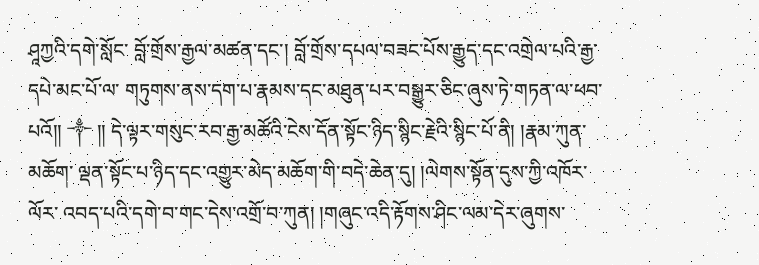ཤཱཀྱའི་དགེ་སློང་ བློ་གྲོས་རྒྱལ་མཚན་དང་། བློ་གྲོས་དཔལ་བཟང་པོས་རྒྱུད་དང་འགྲེལ་པའི་རྒྱ་དཔེ་མང་པོ་ལ་ གཏུགས་ནས་དག་པ་རྣམས་དང་མཐུན་པར་བསྒྱུར་ཅིང་ཞུས་ཏེ་གཏན་ལ་ཕབ་པའོ།། ༒ །། དེ་ལྟར་གསུང་རབ་རྒྱ་མཚོའི་ངེས་དོན་སྟོང་ཉིད་སྙིང་རྗེའི་སྙིང་པོ་ནི། །རྣམ་ཀུན་མཆོག་ ལྡན་སྟོང་པ་ཉིད་དང་འགྱུར་མེད་མཆོག་གི་བདེ་ཆེན་དུ། །ལེགས་སྟོན་དུས་ཀྱི་འཁོར་ལོར་ འབད་པའི་དགེ་བ་གང་དེས་འགྲོ་བ་ཀུན། །གཞུང་འདི་རྟོགས་ཤིང་ལམ་དེར་ཞུགས་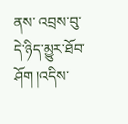ནས་ འབྲས་བུ་དེ་ཉིད་མྱུར་ཐོབ་ཤོག །འདིས་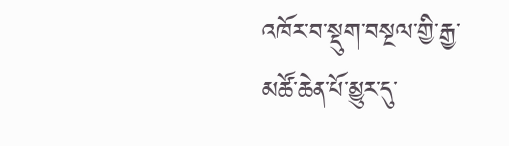འཁོར་བ་སྡུག་བསྔལ་གྱི་རྒྱ་མཚོ་ཆེན་པོ་མྱུར་དུ་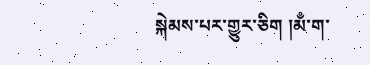སྐེམས་པར་གྱུར་ཅིག །མྃ་ག་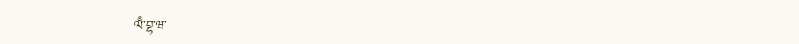ལྃ་བྷ་ཝ་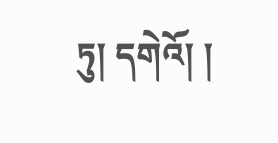ཏུ། དགེའོ། །